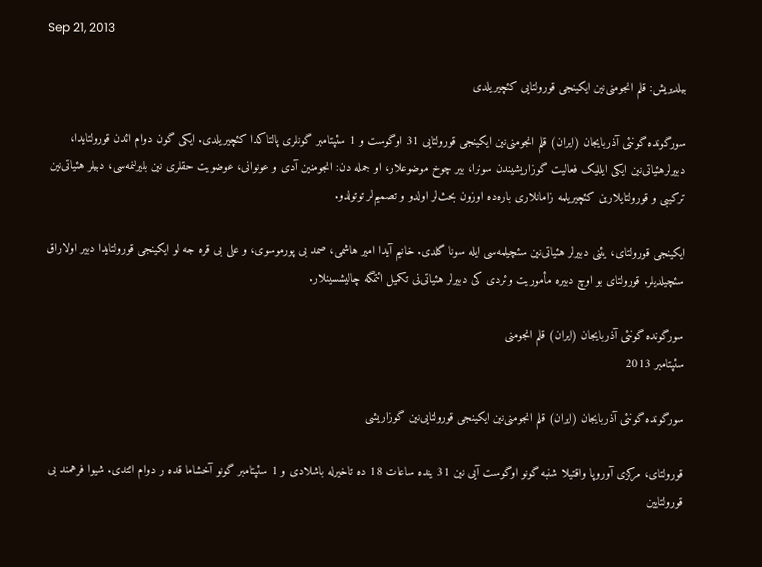Sep 21, 2013

بیلدیریش: قلم انجومنی‌نین ایکینجی قورولتایی کئچیریلدی

سورگونده گونئی آذربایجان (ایران) قلم انجومنی‌نین ایکینجی قورولتایی 31 اوگوست و 1 سئپتامبر گونلری پالتاکدا کئچیریلدی. ایکی گون دوام ائدن قورولتایدا، دبیرلرهئیاتی‌نین ایکی ایللیک فعالیت گوزاریشیندن سونرا، بیر چوخ موضوعلار، او جمله دن: انجومنین آدی و عونوانی، عوضویت حقلری نین بلیرلنمه‌سی، دبیلر هئیاتی‌نین ترکیبی و قورولتایلارین کئچیریلمه زامانلاری باره‌‌ده اوزون بحث‌لر اولدو و تصمیم‌لر توتولدو.

ایکینجی قورولتای، یئنی دبیرلر هئیاتی‌نین سئچیلمه‌سی ایله سونا گلدی. خانیم آیدا امیر هاشمی، صمد بی پورموسوی، و علی بی قره جه لو ایکینجی قورولتایدا دبیر اولاراق سئچیلدیلر. قورولتای بو اوچ دبیره مأموریت وئردی کی دبیرلر هئیاتی‌نی تکمیل ائتمگه چالیشسینلار.

سورگونده گونئی آذربایجان (ایران) قلم انجومنی
سئپتامبر 2013

سورگونده گونئی آذربایجان (ایران) قلم انجومنی‌نین ایکینجی قورولتایی‌نین گوزاریشی

قورولتای، مرکزی آوروپا واقتیلا شنبه گونو اوگوست آیی نین 31 ینده ساعات 18 ده تاخیرله باشلادی و 1 سئپتامبر گونو آخشاما قده ر دوام ائتدی. شیوا فرهمند بی قورولتایین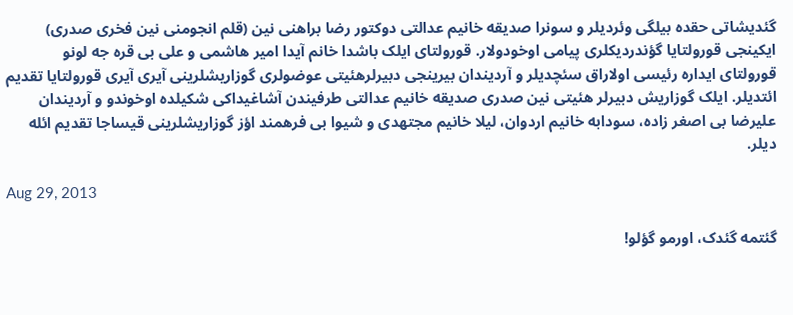گئدیشاتی حقده بیلگی وئردیلر و سونرا صدیقه خانیم عدالتی دوکتور رضا براهنی نین (قلم انجومنی نین فخری صدری) ایکینجی قورولتایا گؤندردیکلری پیامی اوخودولار. قورولتای ایلک باشدا خانم آیدا امیر هاشمی و علی بی قره جه لونو قورولتای ایداره رئیسی اولاراق سئچدیلر و آردیندان بیرینجی دبیرلرهئیتی عوضولری گوزاریشلرینی آیری آیری قورولتایا تقدیم ائتدیلر. ایلک گوزاریش دبیرلر هئیتی نین صدری صدیقه خانیم عدالتی طرفیندن آشاغیداکی شکیلده اوخوندو و آردیندان علیرضا بی اصغر زاده، سودابه خانیم اردوان، لیلا خانیم مجتهدی و شیوا بی فرهمند اؤز گوزاریشلرینی قیساجا تقدیم ائله دیلر.

Aug 29, 2013

گئتمه گئدک، اورمو گؤلو!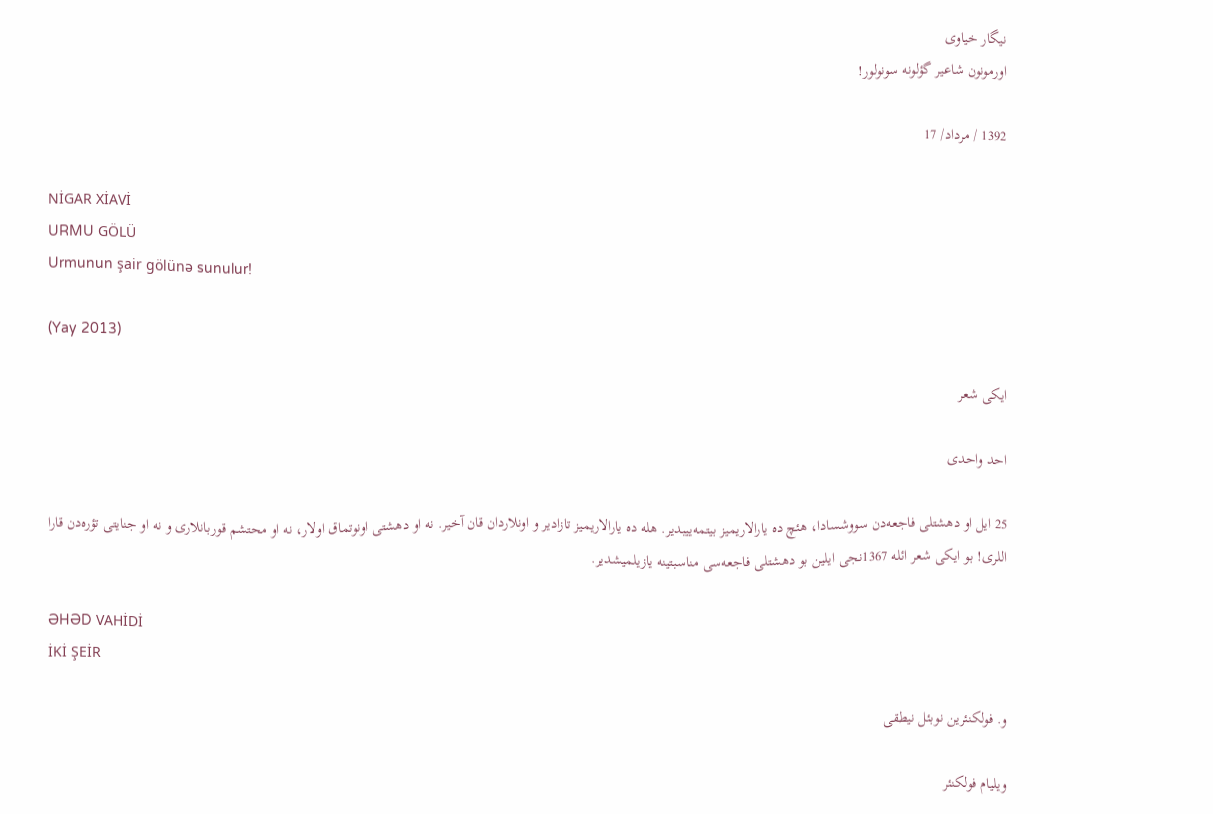نیگار خیاوی
اورمونون شاعیر گؤلونه سونولور!

1392 / مرداد/ 17

NİGAR XİAVİ
URMU GÖLÜ
Urmunun şair gölünə sunulur!

(Yay 2013)

ایکی شعر

احد واحدی

25 ایل او دهشتلی فاجعه‌دن سووشسادا، هئچ ده یارالاریمیز بیتمه‌ییبدیر. هله ده یارالاریمیز تازادیر و اونلاردان قان آخیر. نه او دهشتی اونوتماق اولار، نه او محتشم قوربانلاری و نه او جنایتی تؤره‌دن قارا اللری! بو ایکی شعر ائله 1367نجی ایلین بو دهشتلی فاجعه‌سی مناسبتینه یازیلمیشدیر.

ƏHƏD VAHİDİ
İKİ ŞEİR

و. فولکنئرین نوبئل نیطقی

ویلیام فولکنئر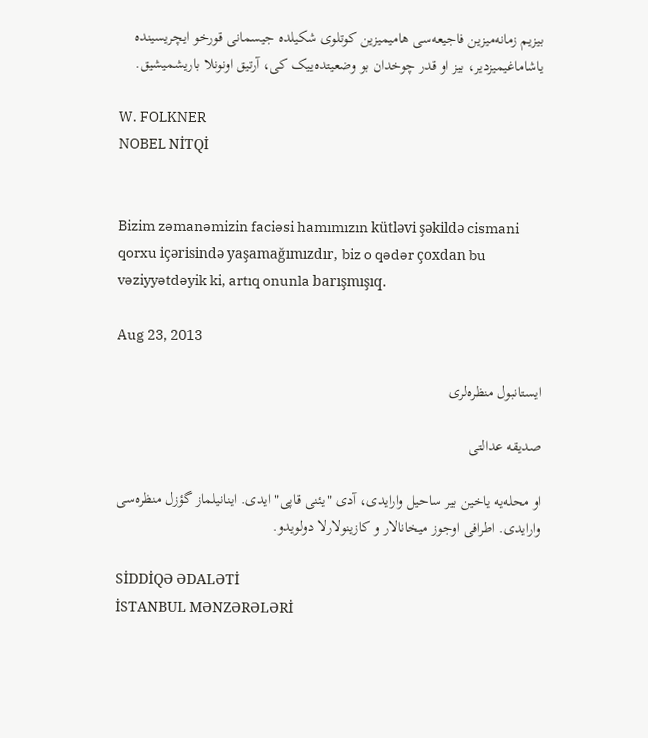بیزیم زمانه‌میزین فاجيعه‌سی هامیمیزین کوتلوی شکیلده جیسمانی قورخو ایچریسینده یاشاماغیمیزدیر، بیز او قدر چوخدان بو وضعیتده‌ییک کی، آرتیق اونونلا باریشمیشیق.

W. FOLKNER
NOBEL NİTQİ


Bizim zəmanəmizin faciəsi hamımızın kütləvi şəkildə cismani qorxu içərisində yaşamağımızdır, biz o qədər çoxdan bu vəziyyətdəyik ki, artıq onunla barışmışıq.

Aug 23, 2013

ایستانبول منظره‌لری

صدیقه عدالتی

او محله‌یه یاخین بیر ساحیل وارایدی، آدی "یئنی قاپی" ایدی. اینانیلماز گؤزل منظره‌سی وارایدی. اطرافی اوجوز میخانالار و کازینولارلا دولویدو.

SİDDİQƏ ƏDALƏTİ
İSTANBUL MƏNZƏRƏLƏRİ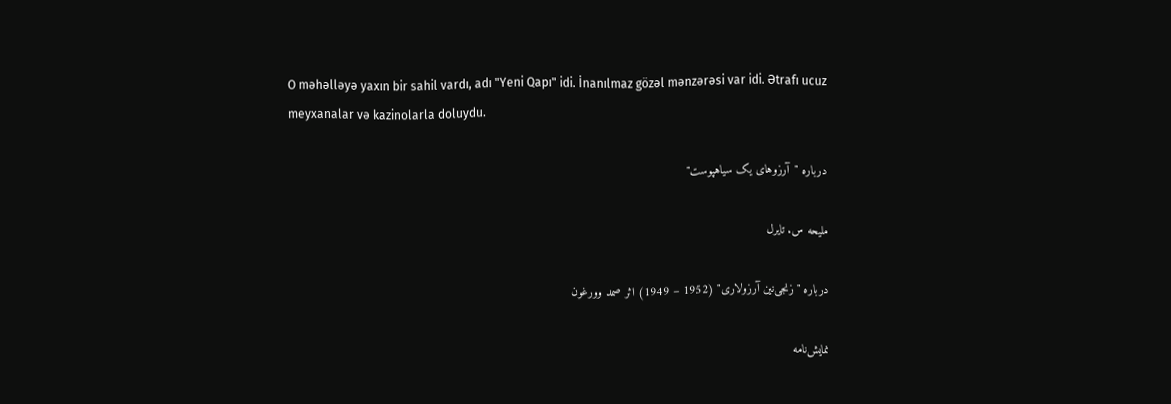O məhəlləyə yaxın bir sahil vardı, adı "Yeni Qapı" idi. İnanılmaz gözəl mənzərəsi var idi. Ətrafı ucuz meyxanalar və kazinolarla doluydu.

درباره "آرزوهای یک سیاهپوست"

ملیحه س. تایرل

درباره "زنجی‌نین آرزولاری" (1952 – 1949) اثر صمد وورغون

نمایش‌نامه‌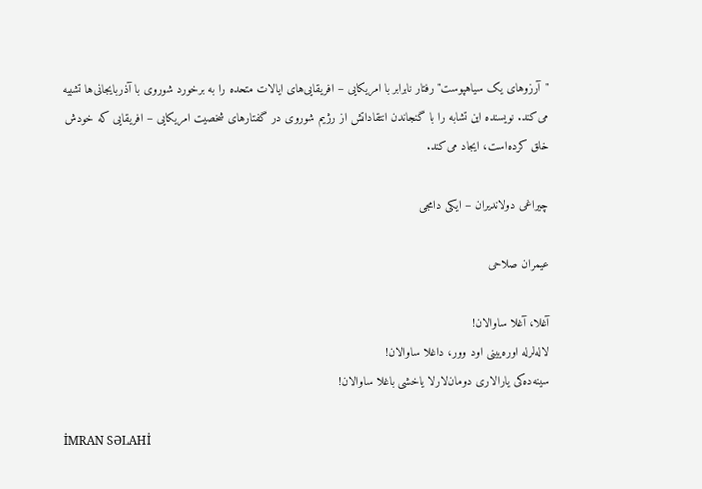"آرزوهای یک سیاهپوست" رفتار نابرابر با امریکایی – افریقایی‌های ایالات متحده را به برخورد شوروی با آذربایجانی‌ها تشبیه می‌کند. نویسنده این تشابه را با گنجاندن انتقاداتش از رژیم شوروی در گفتارهای شخصیت امریکایی – افریقایی که خودش خلق کرده‌است، ایجاد می‌کند.

چیراغی دولاندیران – ایکی دامجی

عیمران صلاحی

آغلا، آغلا ساوالان!
لاله‌لرله اوره‌یینی اود وور، داغلا ساوالان!
سینه‌ده‌کی یارالاری دومان‌لارلا یاخشی باغلا ساوالان!

İMRAN SƏLAHİ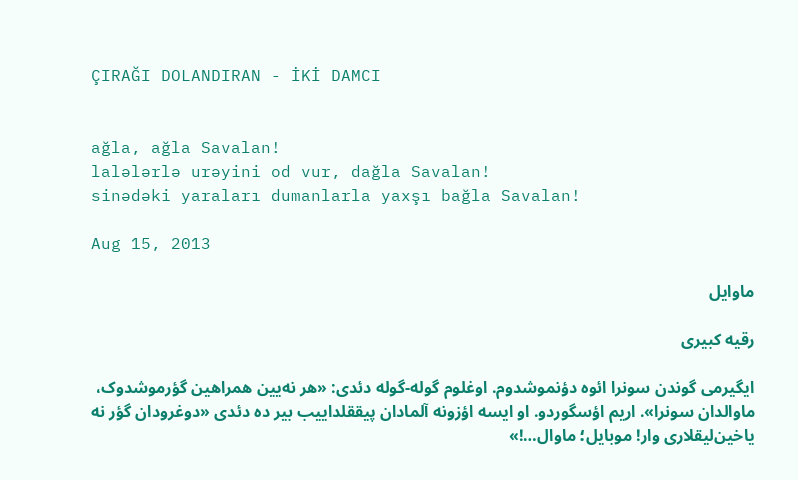ÇIRAĞI DOLANDIRAN - İKİ DAMCI


ağla, ağla Savalan!
lalələrlə urəyini od vur, dağla Savalan!
sinədəki yaraları dumanlarla yaxşı bağla Savalan!

Aug 15, 2013

ماوایل

رقیه کبیری

ایگیرمی گوندن سونرا ائوه دؤنموشدوم. اوغلوم گوله-گوله دئدی: «هر نه‌یین همراهین گؤرموشدوک، ماوالدان سونرا». اریم اؤسگوردو. او ایسه اؤزونه آلمادان پیققلداییب بیر ده دئدی «دوغرودان گؤر نه یاخین‌لیقلاری وار! موبایل؛ ماوال…!»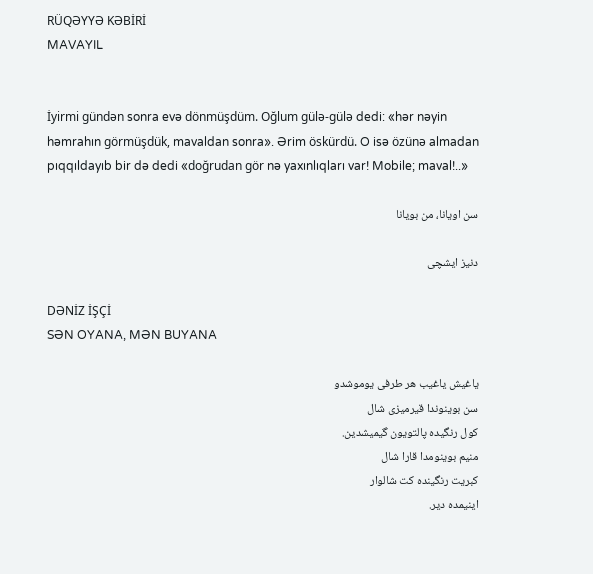RÜQƏYYƏ KƏBİRİ
MAVAYIL


İyirmi gündən sonra evə dönmüşdüm. Oğlum gülə-gülə dedi: «hər nəyin həmrahın görmüşdük, mavaldan sonra». Ərim öskürdü. O isə özünə almadan pıqqıldayıb bir də dedi «doğrudan gör nə yaxınlıqları var! Mobile; maval!..»

سن اویانا، من بویانا

دنیز ایشچی

DƏNİZ İŞÇİ
SƏN OYANA, MƏN BUYANA

یاغیش یاغیب هر طرفی یوموشدو
سن بوینوندا قیرمیزی شال
کول رنگیده پالتویون گیمیشدین.
منیم بوینومدا قارا شال
کبریت رنگینده کت شالوار
اینیمده دیر.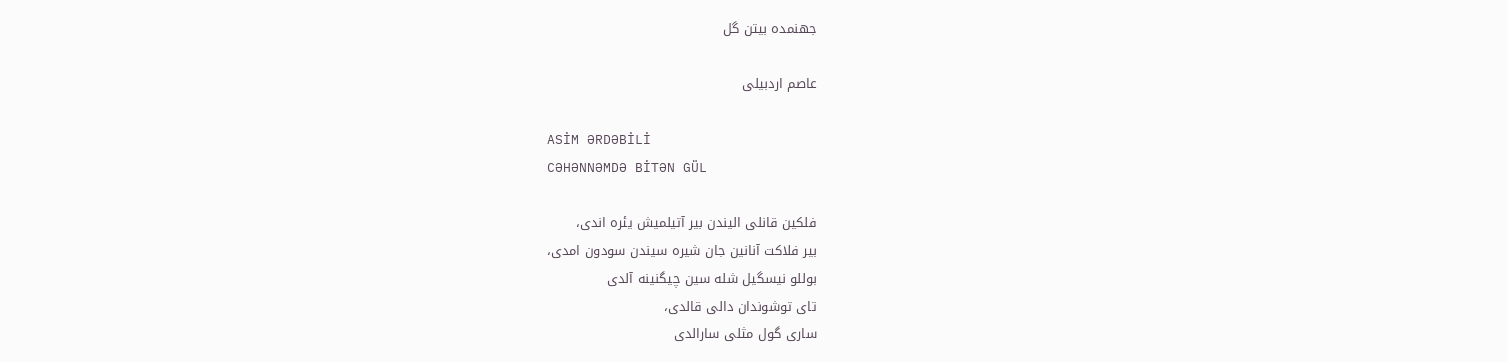جهنمده بیتن گل

عاصم اردبیلی

ASİM ƏRDƏBİLİ
CƏHƏNNƏMDƏ BİTƏN GÜL

فلکین قانلی الیندن بیر آتیلمیش یئره اندی،
بیر فلاکت آنانین جان شیره سیندن سودون امدی،
بوللو نیسگیل شله سین چیگنینه آلدی
تای توشوندان دالی قالدی،
ساری گول مثلی سارالدی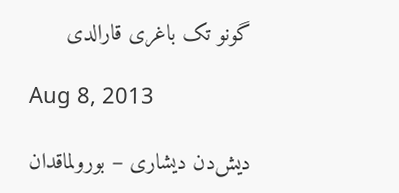گونو تک باغری قارالدی

Aug 8, 2013

دیش‌دن دیشاری – بورولماقدان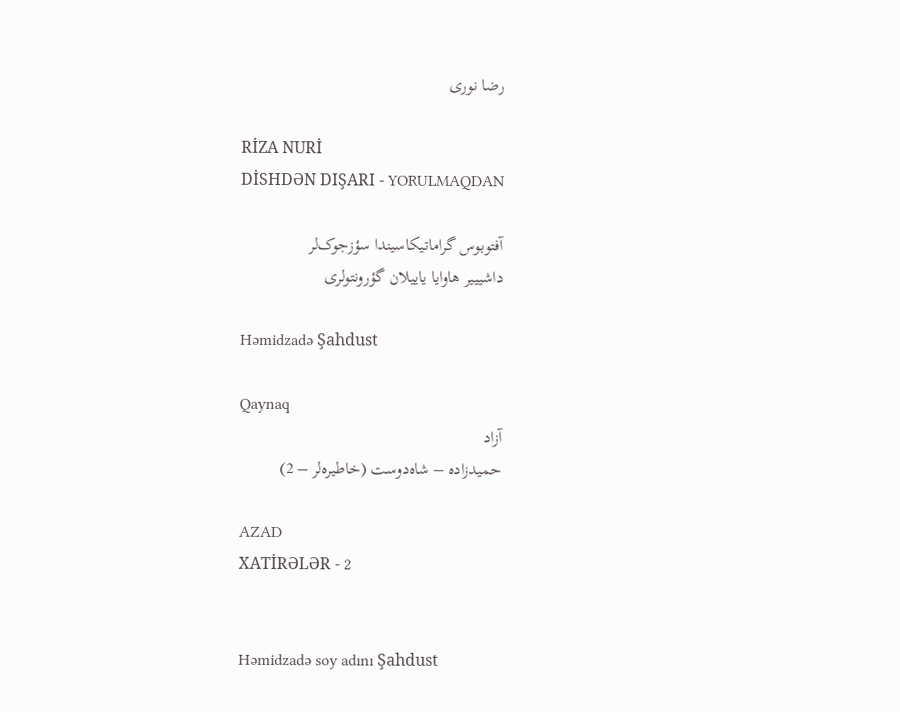رضا نوری

RİZA NURİ
DİSHDƏN DIŞARI - YORULMAQDAN

آفتوبوس گراماتیکاسیندا سؤزجوک‌لر
داشیییر هاوایا یاییلان گؤرونتولری

Həmidzadə Şahdust

Qaynaq
آزاد
حمیدزاده – شاه‌دوست (خاطیره‌لر – 2)

AZAD
XATİRƏLƏR - 2


Həmidzadə soy adını Şahdust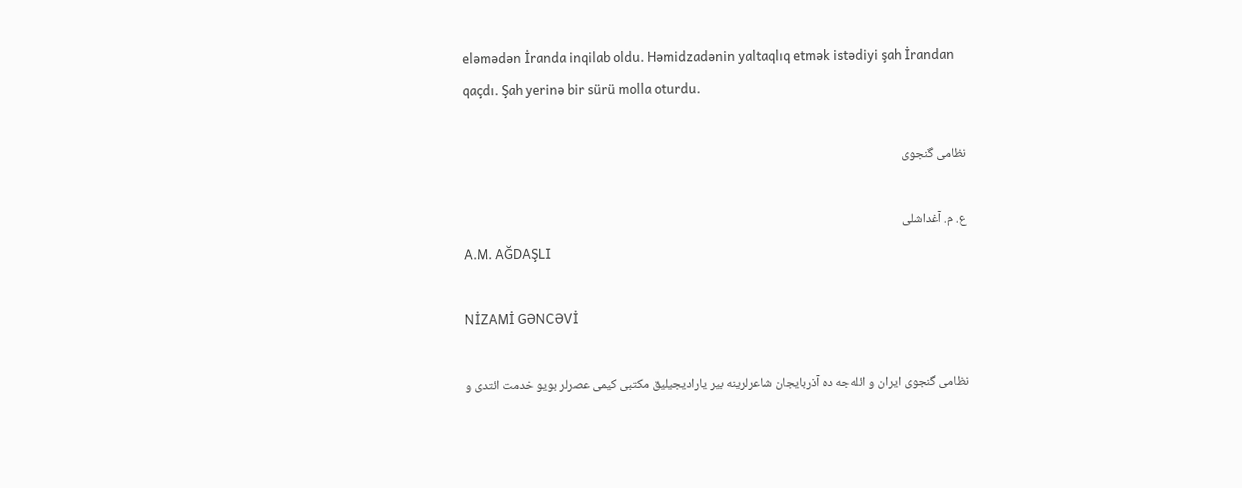eləmədən İranda inqilab oldu. Həmidzadənin yaltaqlıq etmək istədiyi şah İrandan qaçdı. Şah yerinə bir sürü molla oturdu.

نظامی گنجوی

ع. م. آغداشلی
A.M. AĞDAŞLI

NİZAMİ GƏNCƏVİ

نظامی‌ گنجوی‌ ایران‌ و ائله‌جه‌ ده‌ آذربایجان‌ شاعرلرینه‌ بیر یارادیجیلیق‌ مکتبی‌ کیمی‌ عصرلر بویو خدمت‌ ائتدی‌ و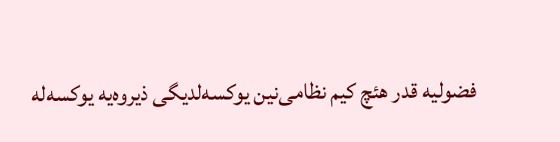فضولیه‌ قدر هئچ‌ کیم‌ نظامی‌نین ‌یوکسه‌لدیگی‌ ذیروه‌یه‌ یوکسه‌له‌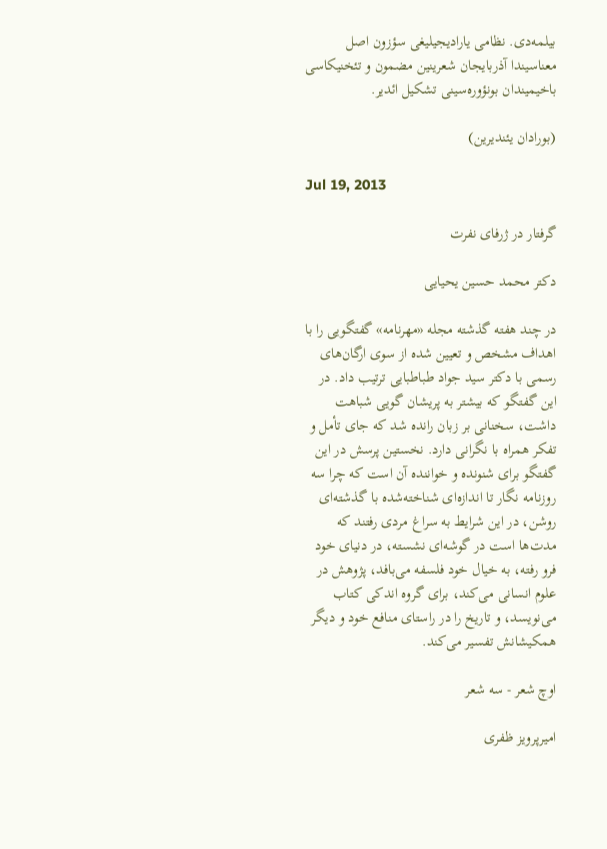بیلمه‌دی‌. نظامی‌ یارادیجیلیغی‌ سؤزون‌ اصل‌ معناسیندا آذربایجان‌ شعرینین‌ مضمون‌ و تئخنیکاسی‌ باخیمیندان‌ بونؤوره‌سینی‌ تشکیل‌ ائدیر.

(بورادان یئندیرین)

Jul 19, 2013

گرفتار در ژرفای نفرت

دکتر محمد حسین یحیایی

در چند هفته گذشته مجله «مهرنامه» گفتگویی را با اهداف مشخص و تعیین شده از سوی ارگان‌های رسمی با دکتر سید جواد طباطبایی ترتیب داد. در این گفتگو که بیشتر به پریشان گویی شباهت داشت، سخنانی بر زبان رانده شد که جای تأمل و تفکر همراه با نگرانی دارد. نخستین پرسش در این گفتگو برای شنونده و خواننده آن است که چرا سه روزنامه نگار تا اندازه‌ای شناخته‌شده با گذشته‌ای روشن، در این شرایط به سراغ مردی رفتند که مدت‌ها است در گوشه‌ای نشسته، در دنیای خود فرو رفته، به خیال خود فلسفه می‌بافد، پژوهش در علوم انسانی می‌کند، برای گروه اندکی کتاب می‌نویسد، و تاریخ را در راستای منافع خود و دیگر همکیشانش تفسیر می‌کند.

اوچ شعر - سه شعر

امیرپرویز ظفری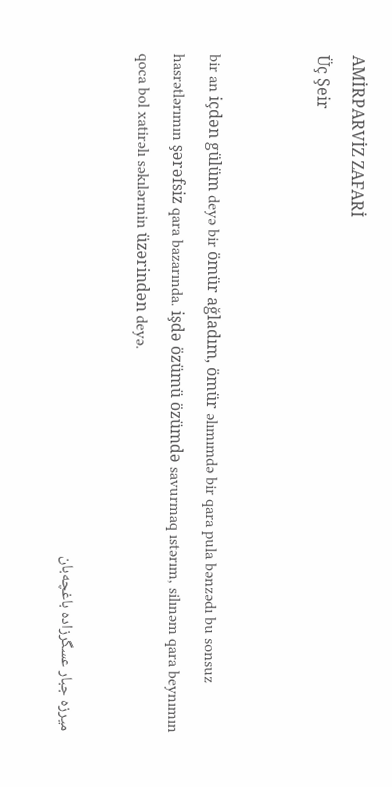AMİRPARVİZ ZAFARİ
Üç Şeir


bir an içdən gülüm deyə bir ömür ağladım, ömür əlımımdə bir qara pula bənzədı bu sonsuz hasrətlərımın şərəfsiz qara bazarında. işdə özümü özümdə savurmaq ıstərım, silınəm qara beynımın qoca bol xatirəlı səkılərınin üzərindən deyə.

میرزه جبار عسگرزاده باغچه‌بان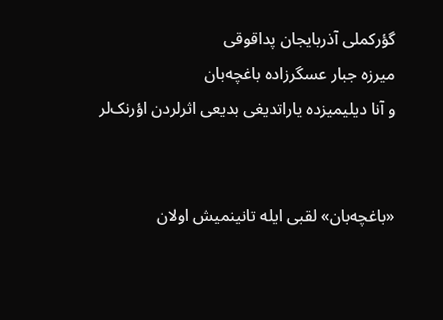گؤرکملى آذربایجان پداقوقى
میرزه جبار عسگرزاده باغچه‌بان
و آنا ديليميزده ياراتديغى بديعى اثرلردن اؤرنک‌لر


«باغچه‌بان» لقبی ایله تانینمیش اولان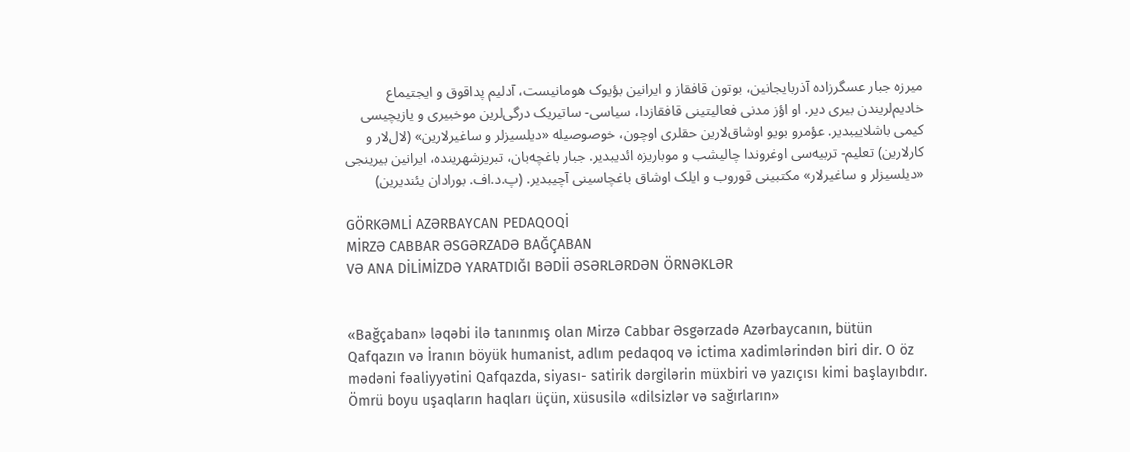میرزه جبار عسگرزاده آذربایجانين، بوتون قافقاز و ایرانين بؤيوک هومانيست، آدليم پداقوق و ايجتيماع خاديم‌لريندن بيری دير. او اؤز مدنى فعاليتينى قافقازدا، سياسى- ساتيريک درگى‌لرين موخبيرى و يازيچيسى کيمى باشلاييبدير. عؤمرو بويو اوشاق‌لارين حقلرى اوچون، خوصوصيله «ديلسيزلر و ساغيرلارين» (لال‌لار و کارلارين) تعليم- تربيه‌سى اوغروندا چاليشب و موباريزه ائديبدير. جبار باغچه‌بان، تبريزشهرينده، ايرانين بيرينجی «ديلسيزلر و ساغيرلار» مکتبينی قوروب و ايلک اوشاق باغچاسينی آچيبدير. (پ.د.اف. بورادان یئندیرین)

GÖRKƏMLİ AZƏRBAYCAN PEDAQOQİ
MİRZƏ CABBAR ƏSGƏRZADƏ BAĞÇABAN
VƏ ANA DİLİMİZDƏ YARATDIĞI BƏDİİ ƏSƏRLƏRDƏN ÖRNƏKLƏR


«Bağçaban» ləqəbi ilə tanınmış olan Mirzə Cabbar Əsgərzadə Azərbaycanın, bütün Qafqazın və İranın böyük humanist, adlım pedaqoq və ictima xadimlərindən biri dir. O öz mədəni fəaliyyətini Qafqazda, siyası- satirik dərgilərin müxbiri və yazıçısı kimi başlayıbdır. Ömrü boyu uşaqların haqları üçün, xüsusilə «dilsizlər və sağırların»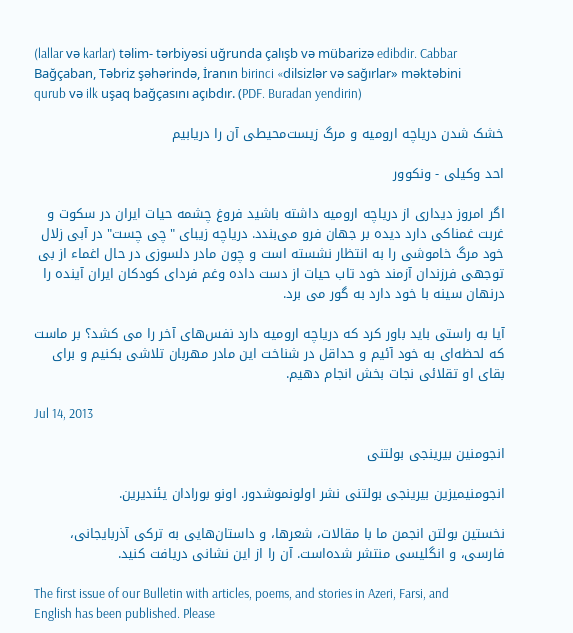(lallar və karlar) təlim- tərbiyəsi uğrunda çalışb və mübarizə edibdir. Cabbar Bağçaban, Təbriz şəhərində, İranın birinci «dilsizlər və sağırlar» məktəbini qurub və ilk uşaq bağçasını açıbdır. (PDF. Buradan yendirin)

خشک شدن دریاچه ارومیه و مرگ زیست‌محیطی آن را دریابیم

احد وکیلی - ونکوور

اگر امروز دیداری از دریاچه ارومیه داشته باشید فروغ چشمه حیات ایران در سکوت و غربت غمناکی دارد دیده بر جهان فرو می‌بندد. دریاچه زیبای "چی چست" در آبی زلال خود مرگ خاموشی را به انتظار نشسته است و چون مادر دلسوزی در حال اغماء از بی توجهی فرزندان آزمند خود تاب حیات از دست داده وغم فردای کودکان ایران آینده را درنهان سینه با خود دارد به گور می برد.

آیا به راستی باید باور کرد که دریاچه ارومیه دارد نفس‌های آخر را می کشد؟ بر ماست که لحظه‌ای به خود آئیم و حداقل در شناخت این مادر مهربان تلاشی بکنیم و برای بقای او تقلائی نجات بخش انجام دهیم.

Jul 14, 2013

انجومنین بیرینجی بولتنی

انجومنیمیزین بیرینجی بولتنی نشر اولونموشدور. اونو بورادان یئندیرین.

نخستین بولتن انجمن ما با مقالات، شعرها، و داستان‌هایی به ترکی آذربایجانی، فارسی، و انگلیسی منتشر شده‌است. آن را از این نشانی دریافت کنید.

The first issue of our Bulletin with articles, poems, and stories in Azeri, Farsi, and English has been published. Please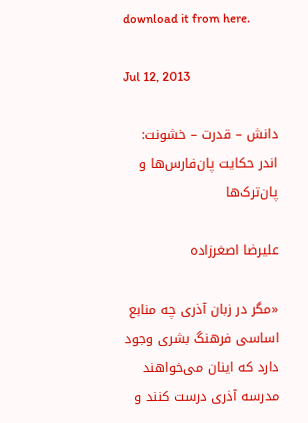download it from here.

Jul 12, 2013

دانش – قدرت – خشونت: اندر حکایت پان‌فارس‌ها و پان‌ترک‌ها

علیرضا اصغرزاده

«مگر در زبان آذری چه منابع اساسی فرهنگ بشری وجود دارد كه اینان می‌خواهند مدرسه آذری درست كنند و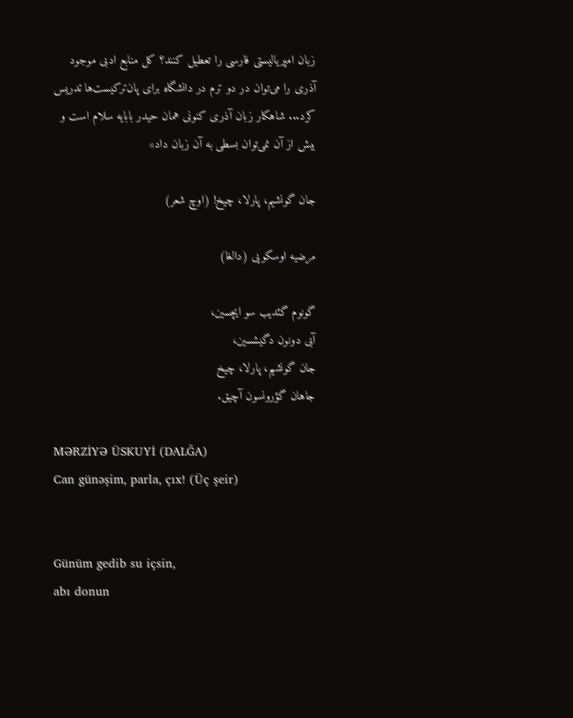زبان امپریالیستی فارسی را تعطیل كنند؟ كل منابع ادبی موجود آذری را می‌توان در دو ترم در دانشگاه برای پان‌تركیست‌ها تدریس كرد... شاهكار زبان آذری كنونی همان حیدر بابایه سلام است و بیش از آن نمی‌توان بسطی به آن زبان داد»

جان گونشیم، پارلا، چیخ! (اوچ شعر)

مرضیه اوسکویی (دالغا)

گونوم گئدیب سو ایچسین،
آبی دونون دگیشسین،
جان گونشیم، پارلا، چیخ
جاهان گؤرونسون آچیق.

MƏRZİYƏ ÜSKUYİ (DALĞA)
Can günəşim, parla, çıx! (Üç şeir)


Günüm gedib su içsin,
abı donun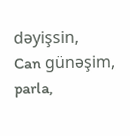dəyişsin,
Can günəşim, parla,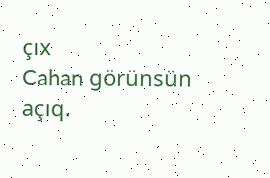çıx
Cahan görünsün açıq.